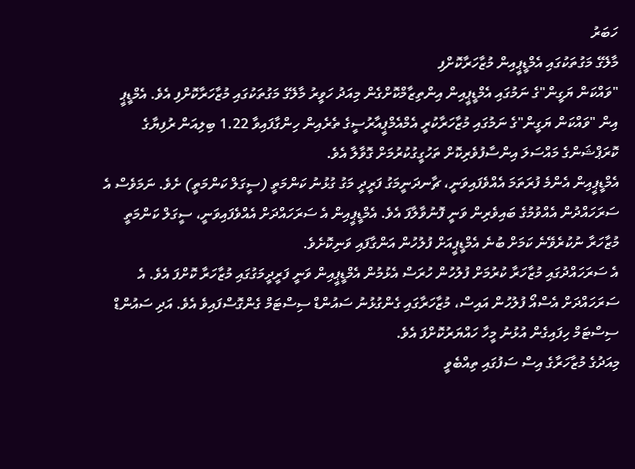ހަބަރު
މާލޭގެ މަގުތަކުގައި އެމްޑީޕީއިން މުޒާހަރާކޮށްފި
"ވައްކަން ޔަގީން"ގެ ނަމުގައި އެމްޑީޕީއިން އިންތިޒާމްކޮށްގެން މިއަދު ހަވީރު މާލޭގެ މަގުތަކުގައި މުޒާހަރާކޮށްފި އެވެ. އެމްޑީޕީ އިން "ވައްކަން ޔަގީން"ގެ ނަމުގައި މުޒާހަރާކުރީ އެމްއެމްޕީއާރުސީގެ ތެރެއިން ހިންގާފައިވާ 1.22 ބިލިއަން ރުފިޔާގެ ކޮރަޕްޝަންގެ މައްސަލަ އިންސާފުވެރިކޮށް ތަހުގީގުކުރުމަށް ގޮވާލާ އެވެ.
އެމްޑީޕީއިން އެންމެ ފުރަތަމަ އެއްވެފައިވަނީ، ޗާނދަނީމަގު ފަރީދީ މަގު ގުޅުނު ކަންމަތީ (ސީގަލް ކަންމަތީ) ށެވެ. ނަމަވެސް އެ ސަރަހައްދުން އެއްވުމުގެ ބައިވެރިން ވަނީ ފޮނުވާލާފަ އެވެ. އެމްޑީޕީއިން އެ ސަރަހައްދަށް އެއްވެފައިވަނީ، ސީގަލް ކަންމަތީ މުޒާހަރާ ނުކުރެވޭނެ ކަމަށް ބުނެ އެމްޑީޕީއަށް ފުލުހުން އަންގާފައި ވަނިކޮށެވެ.
އެ ސަރަހައްދުގައި މުޒާހަރާ ކުރުމަށް ފުލުހުން ހުރަސް އެޅުމުން އެމްޑީޕީއިން ވަނީ ފަރީދީމަގުގައި މުޒާހަރާ ކޮށްފަ އެވެ. އެ ސަރަހައްދަށް އެސްއޯ ފުލުހުން އައިސް، މުޒާހަރާގައި ގެންގުޅުނު ސައުންޑް ސިސްޓަމް ގެންގޮސްފައިވެ އެވެ. އަދި ސައުންޑް ސިސްޓަމް ހިފައިގެން އުޅުނު މީހާ ހައްޔަރުކޮށްފަ އެވެ.
މިއަދުގެ މުޒާހަރާގެ އިސް ސަފުގައި ތިއްބެވީ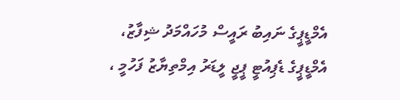އެމްޑީޕީގެ ނައިބު ރައީސް މުހައްމަދު ޝިފާޒު، އެމްޑީޕީގެ ޑެޕިއުޓީ ޕީޖީ ލީޑަރު އިމްތިޔާޒު ފަހުމީ ،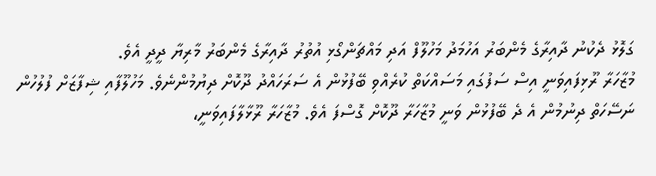ގަލޮޅު ދެކުނު ދާއިރާގެ މެންބަރު އަހުމަދު މަހުލޫފް އަދި މައްޗަންގޯޅި އުތުރު ދާއިރާގެ މެންބަރު މާރިޔާ ދީދީ އެވެ.
މުޒާހަރާ ރޫޅިފައިވަނީ އިސް ސަފުގައި މަސައްކަތް ކުރެއްވި ބޭފުޅުން އެ ސަރަހައްދު ދޫކޮށް ދިޔުމުންނެވެ. މަހުލޫފާއި ޝިފާޒަށް ފުލުހުން ނަސޭހަތް ދިނުމުން އެ ދެ ބޭފުޅުން ވަނީ މުޒާހަރާ ދޫކޮށް ގޮސްފަ އެވެ. މުޒާހަރާ ރޫޅާލާފައިވަނީ،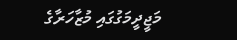މަޖީދީމަގުގައި މުޒާހަރާގެ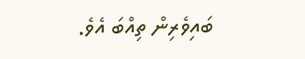ބައިވެރިން ތިއްބަ އެވެ.